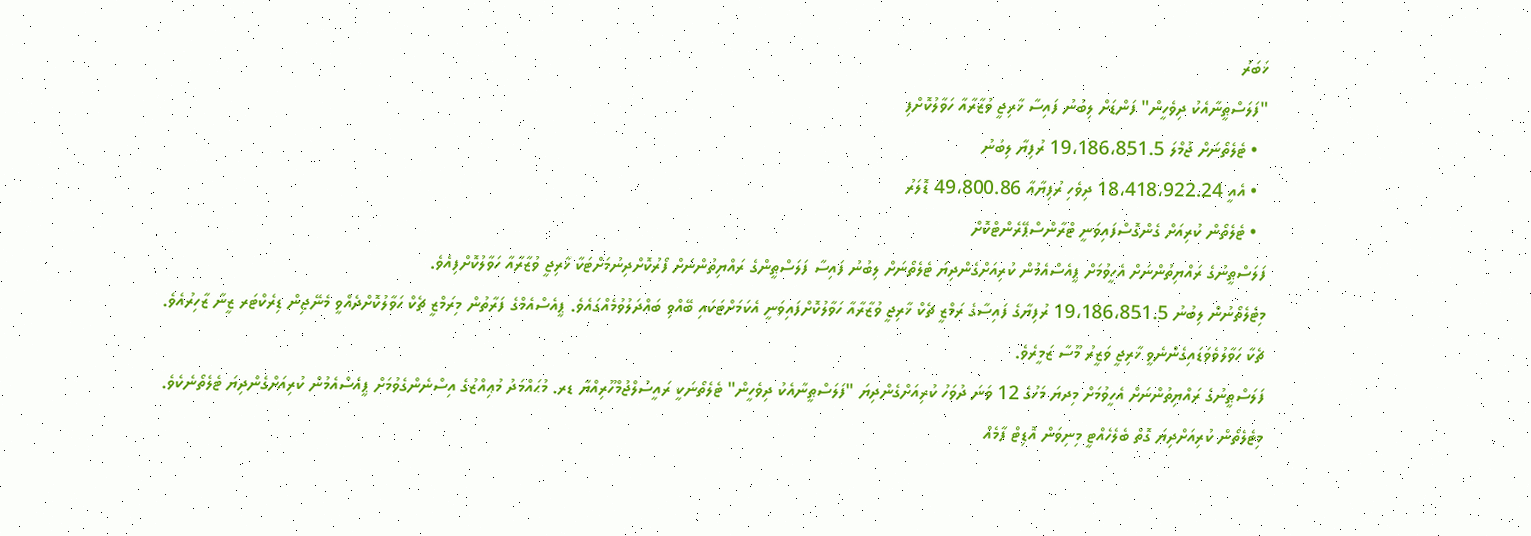ޚަބަރު
"ފަލަސްޠީނާއެކު ދިވެހީން" ފަންޑަށް ލިބުނު ފައިސާ ޚާރިޖީ ވުޒާރާއާ ހަވާލުކޮށްފި
  • ޓެލެތޯނަށް ޖުމްލަ 19،186،851.5 ރުފިޔާ ލިބުނު
  • އެއީ 18،418،922.24 ދިވެހި ރުފިޔާއާ 49،800.86 ޑޮލަރު
  • ޓެލެތޯން ކުރިއަށް ގެންގޮސްފައިވަނީ ޓްރާންސްޕޭރެންޓްކޮށް
ފަލަސްޠީނުގެ ރައްޔިތުންނަށް އެހީވުމަށް ޕީއެސްއެމުން ކުރިއަށްގެންދިޔަ ޓެލެތޯނަށް ލިބުނު ފައިސާ ފަލަސްޠީންގެ ރައްޔިތުންނަށް ފޯރުކޮށްދިނުމަށްޓަކާ ޚާރިޖީ ވުޒާރާއާ ހަވާލުކޮށްފިއެވެ.
މިޓެލެތޯނުން ލިބުނު 19،186،851.5 ރުފިޔާގެ ފައިސާގެ ރަމްޒީ ޗެކް ޚާރިޖީ ވުޒާރާއާ ހަވާލުކޮށްފައިވަނީ އެކަމަށްޓަކައި ބޭއްވި ބައްދަލުވުމެއްގައެވެ. ޕީއެސްއެމްގެ ފަރާތުން މިރަމްޒީ ޗެކް ހަވާލުކޮށްދެއްވީ މެނޭޖިން ޑިރެކްޓަރ ޒީނާ ޒާހިރުއެވެ. ޗެކާ ހަވާލުވެވަޑައިގެންނެވީ ޚާރިޖީ ވަޒީރު މޫސާ ޒަމީރެވެ.
ފަލަސްޠީނުގެ ރައްޔިތުންނަށް އެހީވުމަށް މިދޔަ މަހުގެ 12 ވަނަ ދުވަހު ކުރިއަށްގެންދިޔަ "ފަލަސްޠީނާއެކު ދިވެހީން" ޓެލެތޯނަކީ ރައީސުލްޖުމްހޫރިއްޔާ ޑރ. މުޙައްމަދު މުޢިއްޒުގެ އިސްނެންގެވުމަށް ޕީއެސްއެމުން ކުރިއަށްގެންދިޔަ ޓެލެތޯނެކެވެ. މިޓެލެތޯން ކުރިއަށްދިޔަ ގޮތް ބެލެހެއްޓީ މިނިވަން އޮޑިޓް ފާމެއް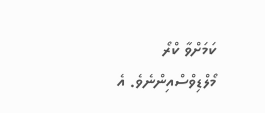ކަމަށްވާ ކްރޯ މޯލްޑިވްސްއިންނެވެ. އެ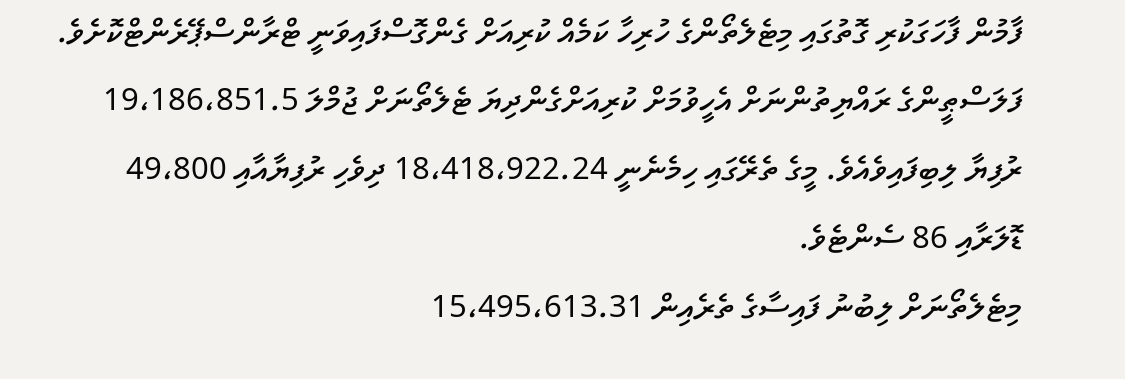ފާމުން ފާހަގަކުރި ގޮތުގައި މިޓެލެތޯންގެ ހުރިހާ ކަމެއް ކުރިއަށް ގެންގޮސްފައިވަނީ ޓްރާންސްޕޭރެންޓްކޮށެވެ.
ފަލަސްޠީންގެ ރައްޔިތުންނަށް އެހީވުމަށް ކުރިއަށްގެންދިޔަ ޓެލެތޯނަށް ޖުމްލަ 19،186،851.5 ރުފިޔާ ލިބިފައިވެއެވެ. މީގެ ތެރޭގައި ހިމެނެނީ 18،418،922.24 ދިވެހި ރުފިޔާއާއި 49،800 ޑޮލަރާއި 86 ސެންޓެވެ.
މިޓެލެތޯނަށް ލިބުނު ފައިސާގެ ތެރެއިން 15،495،613.31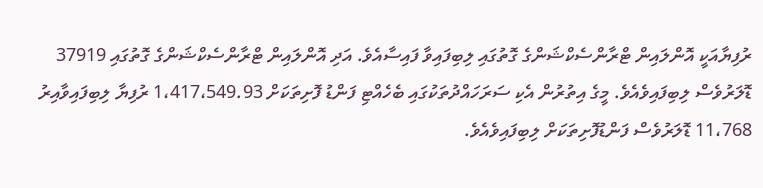ރުފިޔާއަކީ އޮންލައިން ޓްރާންސެކްޝަންގެ ގޮތުގައި ލިބިފައިވާ ފައިސާއެވެ. އަދި އޮންލައިން ޓްރާންސެކްޝަންގެ ގޮތުގައި 37919 ޑޮލަރުވެސް ލިބިފައިވެއެވެ. މީގެ އިތުރުން އެކި ސަރަހައްދުތަކުގައި ބެހެއްޓި ފަންޑު ފޮށިތަކަށް 1،417،549.93 ރުފިޔާ ލިބިފައިވާއިރު 11،768 ޑޮލަރުވެސް ފަންޑުފޮށިތަކަށް ލިބިފައިވެއެވެ.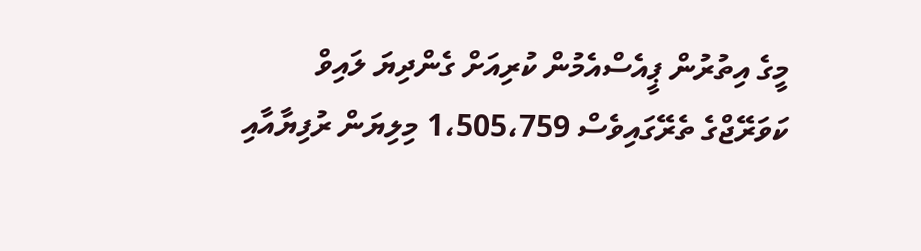މީގެ އިތުރުން ޕީއެސްއެމުން ކުރިއަށް ގެންދިޔަ ލައިވް ކަވަރޭޖްގެ ތެރޭގައިވެސް 1،505،759 މިލިޔަން ރުފިޔާއާއި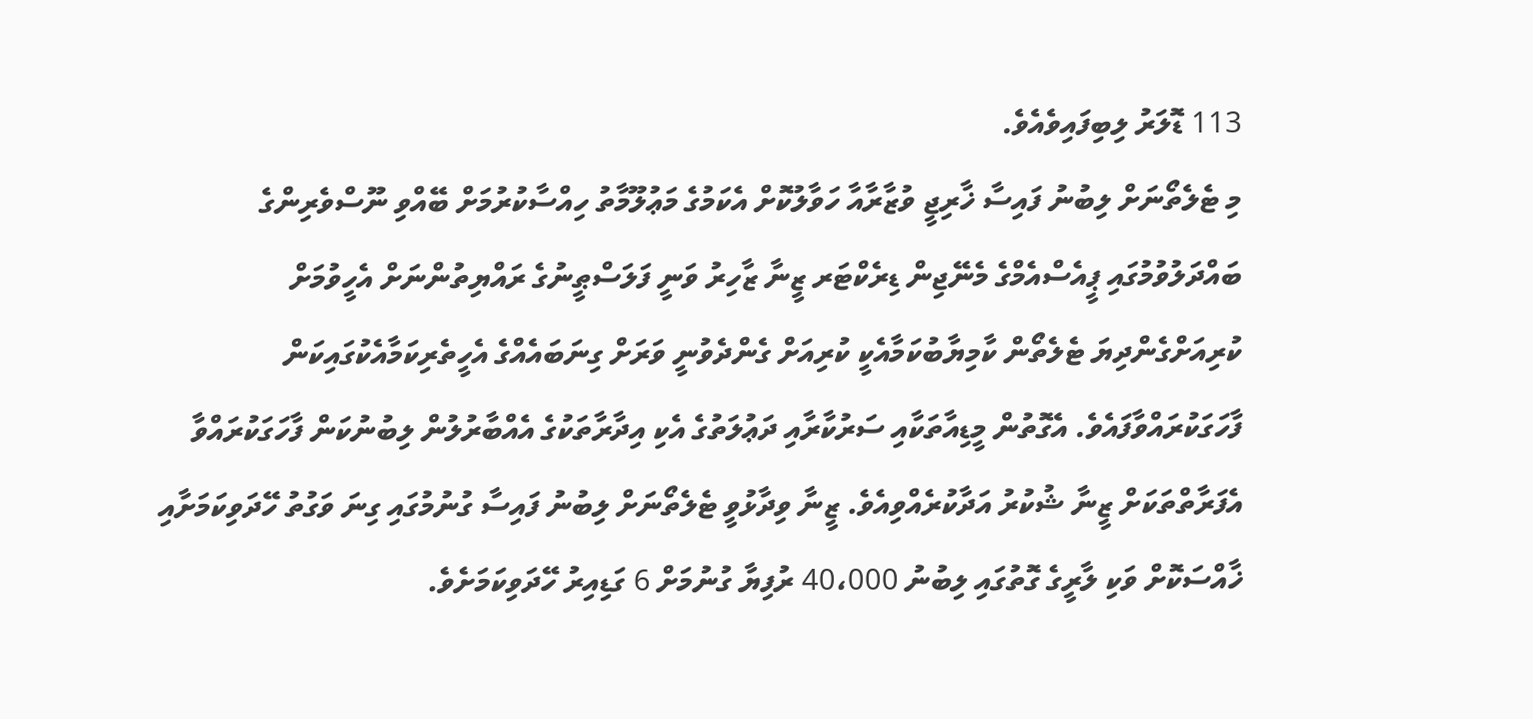113 ޑޮލަރު ލިބިފައިވެއެވެ.
މި ޓެލެތޯނަށް ލިބުނު ފައިސާ ޚާރިޖީ ވުޒާރާއާ ހަވާލުކޮށް އެކަމުގެ މަޢުލޫމާތު ހިއްސާކުރުމަށް ބޭއްވި ނޫސްވެރިންގެ ބައްދަލުވުމުގައި ޕީއެސްއެމްގެ މެނޭޖިން ޑިރެކްޓަރ ޒީނާ ޒާހިރު ވަނީ ފަލަސްޠީނުގެ ރައްޔިތުންނަށް އެހީވުމަށް ކުރިއަށްގެންދިޔަ ޓެލެތޯން ކާމިޔާބުކަމާއެކީ ކުރިއަށް ގެންދެވުނީ ވަރަށް ގިނަބައެއްގެ އެހީތެރިކަމާއެކުގައިކަން ފާހަގަކުރައްވާފައެވެ. އެގޮތުން މީޑިއާތަކާއި ސަރުކާރާއި ދަޢުލަތުގެ އެކި އިދާރާތަކުގެ އެއްބާރުލުން ލިބުނުކަން ފާހަގަކުރައްވާ އެފަރާތްތަކަށް ޒީނާ ޝުކުރު އަދާކުރެއްވިއެވެ. ޒީނާ ވިދާޅުވީ ޓެލެތޯނަށް ލިބުނު ފައިސާ ގުނުމުގައި ގިނަ ވަގުތު ހޭދަވިކަމަށާއި ޚާއްސަކޮށް ވަކި ލާރީގެ ގޮތުގައި ލިބުނު 40،000 ރުފިޔާ ގުނުމަށް 6 ގަޑިއިރު ހޭދަވިކަމަށެވެ.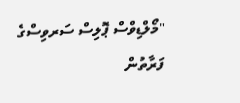"މޯލްޑިވްސް ޕޮލިސް ސަރވިސްގެ ފަރާތުން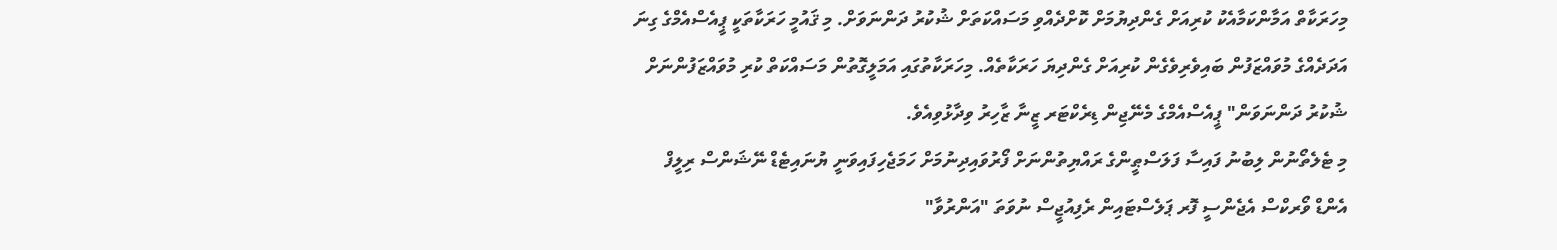މިހަރަކާތް އަމާންކަމާއެކު ކުރިއަށް ގެންދިޔުމަށް ކޮށްދެއްވި މަސައްކަތަށް ޝުކުރު ދަންނަވަށް. މި ޤައުމީ ހަރަކާތަކީ ޕީއެސްއެމްގެ ގިނަ އަދަދެއްގެ މުވައްޒަފުން ބައިވެރިވެގެން ކުރިއަށް ގެންދިޔަ ހަރަކާތެއް. މިހަރަކާތުގައި އަމަލީގޮތުން މަސައްކަތް ކުރި މުވައްޒަފުންނަށް ޝުކުރު ދަންނަވަން" ޕީއެސްއެމްގެ މެނޭޖިން ޑިރެކްޓަރ ޒީނާ ޒާހިރު ވިދާޅުވިއެވެ.
މި ޓެލެތޯނުން ލިބުނު ފައިސާ ފަލަސްޠީންގެ ރައްޔިތުންނަށް ފޯރުވައިދިނުމަށް ހަމަޖެހިފައިވަނީ ޔުނައިޓެޑް ނޭޝަންސް ރިލީފް އެންޑް ވޯރކްސް އެޖެންސީ ފޮރ ޕަލެސްޓައިން ރެފިއުޖީސް ނުވަތަ "އަންރުވާ"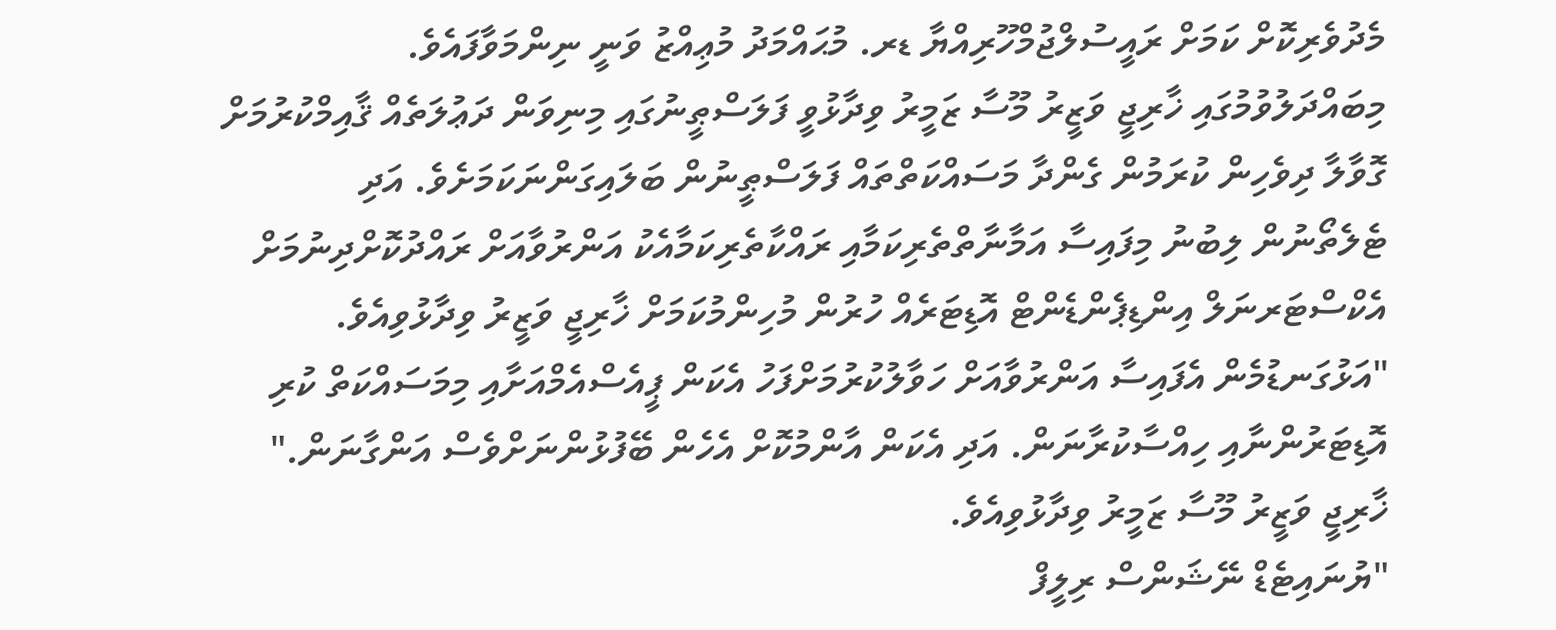މެދުވެރިކޮށް ކަމަށް ރައީސުލްޖުމްހޫރިއްޔާ ޑރ. މުޙައްމަދު މުޢިއްޒު ވަނީ ނިންމަވާފައެވެ.
މިބައްދަލުވުމުގައި ޚާރިޖީ ވަޒީރު މޫސާ ޒަމީރު ވިދާޅުވީ ފަލަސްޠީނުގައި މިނިވަން ދަޢުލަތެއް ޤާއިމްކުރުމަށް ގޮވާލާ ދިވެހިން ކުރަމުން ގެންދާ މަސައްކަތްތައް ފަލަސްޠީނުން ބަލައިގަންނަކަމަށެވެ. އަދި ޓެލެތޯނުން ލިބުނު މިފައިސާ އަމާނާތްތެރިކަމާއި ރައްކާތެރިކަމާއެކު އަންރުވާއަށް ރައްދުކޮށްދިނުމަށް އެކްސްޓަރނަލް އިންޑިޕެންޑެންޓް އޮޑިޓަރެއް ހުރުން މުހިންމުކަމަށް ޚާރިޖީ ވަޒީރު ވިދާޅުވިއެވެ.
"އަޅުގަނޑުމެން އެފައިސާ އަންރުވާއަށް ހަވާލުކުރުމަށްފަހު އެކަން ޕީއެސްއެމްއަށާއި މިމަސައްކަތް ކުރި އޮޑިޓަރުންނާއި ހިއްސާކުރާނަން. އަދި އެކަން އާންމުކޮށް އެހެން ބޭފުޅުންނަށްވެސް އަންގާނަން." ޚާރިޖީ ވަޒީރު މޫސާ ޒަމީރު ވިދާޅުވިއެވެ.
"ޔުނައިޓެޑް ނޭޝަންސް ރިލީފް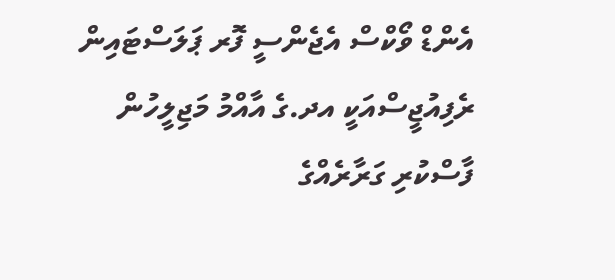އެންޑް ވޯކްސް އެޖެންސީ ފޮރ ޕަލަސްޓައިން ރެފިއުޖީސްއަކީ އދ.ގެ އާއްމު މަޖިލީހުން ފާސްކުރި ގަރާރެއްގެ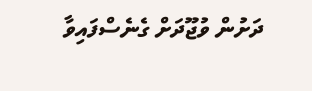ދަށުން ވުޖޫދަށް ގެނެސްފައިވާ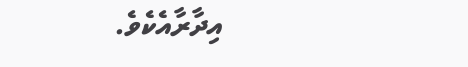އިދާރާއެކެވެ.